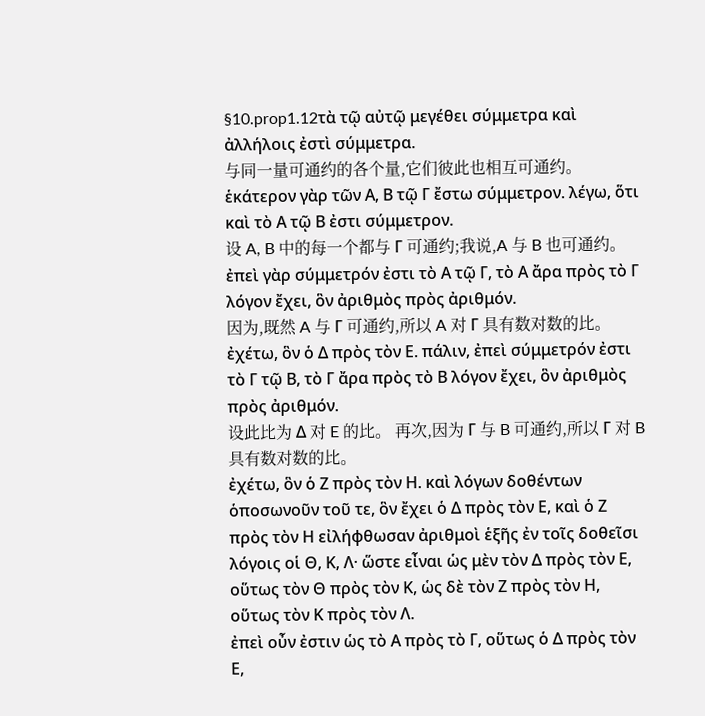§10.prop1.12τὰ τῷ αὐτῷ μεγέθει σύμμετρα καὶ ἀλλήλοις ἐστὶ σύμμετρα.
与同一量可通约的各个量,它们彼此也相互可通约。
ἑκάτερον γὰρ τῶν Α, Β τῷ Γ ἔστω σύμμετρον. λέγω, ὅτι καὶ τὸ Α τῷ Β ἐστι σύμμετρον.
设 A, B 中的每一个都与 Γ 可通约;我说,A 与 B 也可通约。
ἐπεὶ γὰρ σύμμετρόν ἐστι τὸ Α τῷ Γ, τὸ Α ἄρα πρὸς τὸ Γ λόγον ἔχει, ὃν ἀριθμὸς πρὸς ἀριθμόν.
因为,既然 A 与 Γ 可通约,所以 A 对 Γ 具有数对数的比。
ἐχέτω, ὃν ὁ Δ πρὸς τὸν Ε. πάλιν, ἐπεὶ σύμμετρόν ἐστι τὸ Γ τῷ Β, τὸ Γ ἄρα πρὸς τὸ Β λόγον ἔχει, ὃν ἀριθμὸς πρὸς ἀριθμόν.
设此比为 Δ 对 E 的比。 再次,因为 Γ 与 B 可通约,所以 Γ 对 B 具有数对数的比。
ἐχέτω, ὃν ὁ Ζ πρὸς τὸν Η. καὶ λόγων δοθέντων ὁποσωνοῦν τοῦ τε, ὃν ἔχει ὁ Δ πρὸς τὸν Ε, καὶ ὁ Ζ πρὸς τὸν Η εἰλήφθωσαν ἀριθμοὶ ἑξῆς ἐν τοῖς δοθεῖσι λόγοις οἱ Θ, Κ, Λ· ὥστε εἶναι ὡς μὲν τὸν Δ πρὸς τὸν Ε, οὕτως τὸν Θ πρὸς τὸν Κ, ὡς δὲ τὸν Ζ πρὸς τὸν Η, οὕτως τὸν Κ πρὸς τὸν Λ.
ἐπεὶ οὖν ἐστιν ὡς τὸ Α πρὸς τὸ Γ, οὕτως ὁ Δ πρὸς τὸν Ε,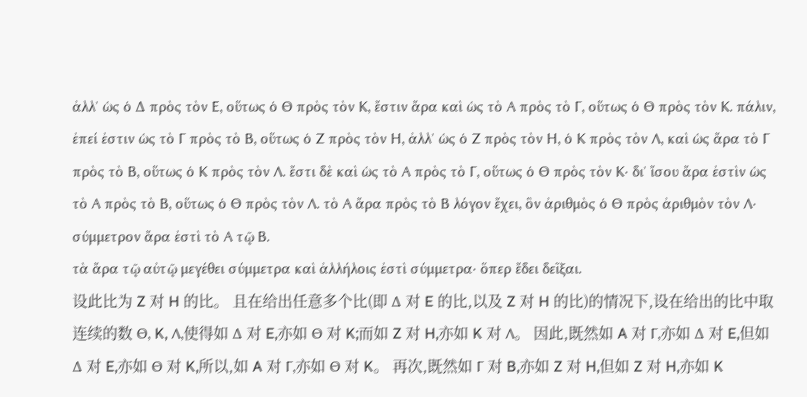ἀλλʼ ὡς ὁ Δ πρὸς τὸν Ε, οὕτως ὁ Θ πρὸς τὸν Κ, ἔστιν ἄρα καὶ ὡς τὸ Α πρὸς τὸ Γ, οὕτως ὁ Θ πρὸς τὸν Κ. πάλιν, ἐπεί ἐστιν ὡς τὸ Γ πρὸς τὸ Β, οὕτως ὁ Ζ πρὸς τὸν Η, ἀλλʼ ὡς ὁ Ζ πρὸς τὸν Η, ὁ Κ πρὸς τὸν Λ, καὶ ὡς ἄρα τὸ Γ πρὸς τὸ Β, οὕτως ὁ Κ πρὸς τὸν Λ. ἔστι δὲ καὶ ὡς τὸ Α πρὸς τὸ Γ, οὕτως ὁ Θ πρὸς τὸν Κ· διʼ ἴσου ἄρα ἐστὶν ὡς τὸ Α πρὸς τὸ Β, οὕτως ὁ Θ πρὸς τὸν Λ. τὸ Α ἄρα πρὸς τὸ Β λόγον ἔχει, ὃν ἀριθμὸς ὁ Θ πρὸς ἀριθμὸν τὸν Λ· σύμμετρον ἄρα ἐστὶ τὸ Α τῷ Β.
τὰ ἄρα τῷ αὐτῷ μεγέθει σύμμετρα καὶ ἀλλήλοις ἐστὶ σύμμετρα· ὅπερ ἔδει δεῖξαι.
设此比为 Z 对 H 的比。 且在给出任意多个比(即 Δ 对 E 的比,以及 Z 对 H 的比)的情况下,设在给出的比中取连续的数 Θ, K, Λ,使得如 Δ 对 E,亦如 Θ 对 K;而如 Z 对 H,亦如 K 对 Λ。 因此,既然如 A 对 Γ,亦如 Δ 对 E,但如 Δ 对 E,亦如 Θ 对 K,所以,如 A 对 Γ,亦如 Θ 对 K。 再次,既然如 Γ 对 B,亦如 Z 对 H,但如 Z 对 H,亦如 K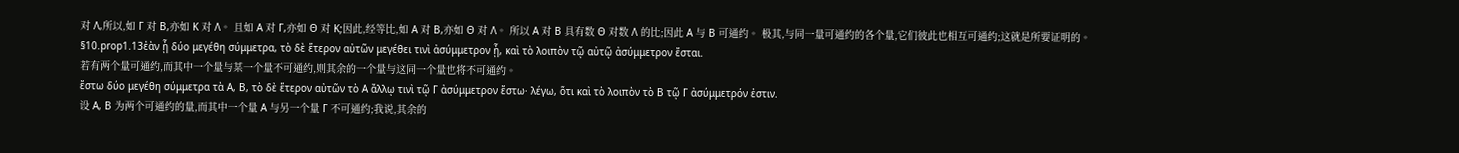对 Λ,所以,如 Γ 对 B,亦如 K 对 Λ。 且如 A 对 Γ,亦如 Θ 对 K;因此,经等比,如 A 对 B,亦如 Θ 对 Λ。 所以 A 对 B 具有数 Θ 对数 Λ 的比;因此 A 与 B 可通约。 极其,与同一量可通约的各个量,它们彼此也相互可通约;这就是所要证明的。
§10.prop1.13ἐὰν ᾖ δύο μεγέθη σύμμετρα, τὸ δὲ ἕτερον αὐτῶν μεγέθει τινὶ ἀσύμμετρον ᾖ, καὶ τὸ λοιπὸν τῷ αὐτῷ ἀσύμμετρον ἔσται.
若有两个量可通约,而其中一个量与某一个量不可通约,则其余的一个量与这同一个量也将不可通约。
ἔστω δύο μεγέθη σύμμετρα τὰ Α, Β, τὸ δὲ ἕτερον αὐτῶν τὸ Α ἄλλῳ τινὶ τῷ Γ ἀσύμμετρον ἔστω· λέγω, ὅτι καὶ τὸ λοιπὸν τὸ Β τῷ Γ ἀσύμμετρόν ἐστιν.
设 A, B 为两个可通约的量,而其中一个量 A 与另一个量 Γ 不可通约;我说,其余的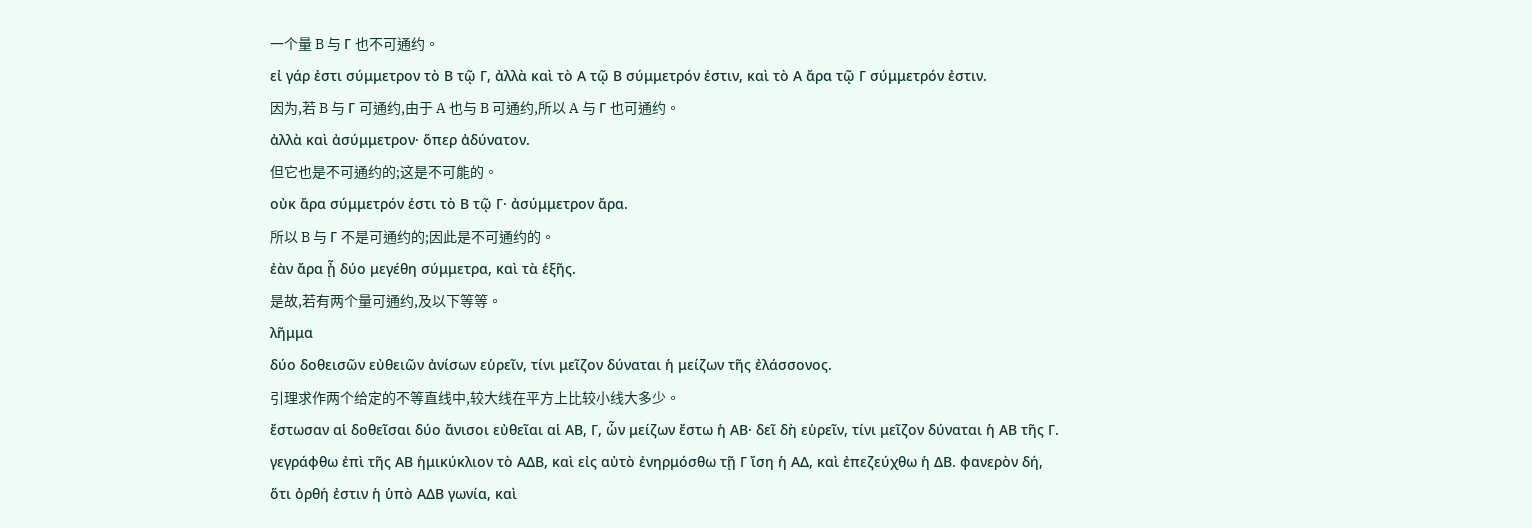一个量 B 与 Γ 也不可通约。
εἰ γάρ ἐστι σύμμετρον τὸ Β τῷ Γ, ἀλλὰ καὶ τὸ Α τῷ Β σύμμετρόν ἐστιν, καὶ τὸ Α ἄρα τῷ Γ σύμμετρόν ἐστιν.
因为,若 B 与 Γ 可通约,由于 A 也与 B 可通约,所以 A 与 Γ 也可通约。
ἀλλὰ καὶ ἀσύμμετρον· ὅπερ ἀδύνατον.
但它也是不可通约的;这是不可能的。
οὐκ ἄρα σύμμετρόν ἐστι τὸ Β τῷ Γ· ἀσύμμετρον ἄρα.
所以 B 与 Γ 不是可通约的;因此是不可通约的。
ἐὰν ἄρα ᾖ δύο μεγέθη σύμμετρα, καὶ τὰ ἑξῆς.
是故,若有两个量可通约,及以下等等。
λῆμμα
δύο δοθεισῶν εὐθειῶν ἀνίσων εὑρεῖν, τίνι μεῖζον δύναται ἡ μείζων τῆς ἐλάσσονος.
引理求作两个给定的不等直线中,较大线在平方上比较小线大多少。
ἔστωσαν αἱ δοθεῖσαι δύο ἄνισοι εὐθεῖαι αἱ ΑΒ, Γ, ὧν μείζων ἔστω ἡ ΑΒ· δεῖ δὴ εὑρεῖν, τίνι μεῖζον δύναται ἡ ΑΒ τῆς Γ.
γεγράφθω ἐπὶ τῆς ΑΒ ἡμικύκλιον τὸ ΑΔΒ, καὶ εἰς αὐτὸ ἐνηρμόσθω τῇ Γ ἴση ἡ ΑΔ, καὶ ἐπεζεύχθω ἡ ΔΒ. φανερὸν δή, ὅτι ὀρθή ἐστιν ἡ ὑπὸ ΑΔΒ γωνία, καὶ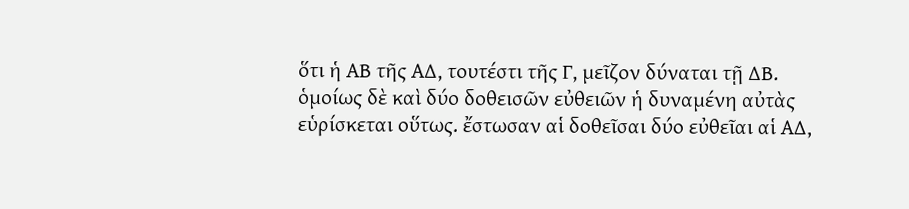ὅτι ἡ ΑΒ τῆς ΑΔ, τουτέστι τῆς Γ, μεῖζον δύναται τῇ ΔΒ.
ὁμοίως δὲ καὶ δύο δοθεισῶν εὐθειῶν ἡ δυναμένη αὐτὰς εὑρίσκεται οὕτως. ἔστωσαν αἱ δοθεῖσαι δύο εὐθεῖαι αἱ ΑΔ,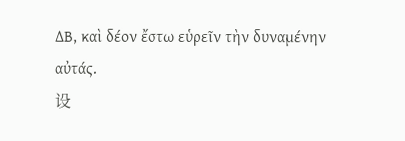ΔΒ, καὶ δέον ἔστω εὑρεῖν τὴν δυναμένην αὐτάς.
设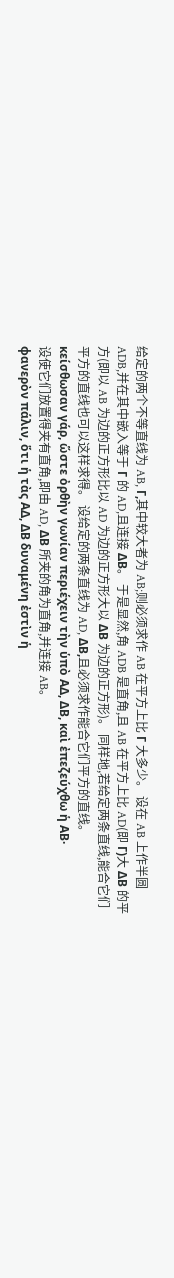给定的两个不等直线为 AB, Γ,其中较大者为 AB;则必须求作 AB 在平方上比 Γ 大多少。 设在 AB 上作半圆 ADB,并在其中嵌入等于 Γ 的 AD,且连接 ΔB。 于是显然,角 ADB 是直角,且 AB 在平方上比 AD(即 Γ)大 ΔB 的平方(即以 AB 为边的正方形比以 AD 为边的正方形大以 ΔB 为边的正方形)。 同样地,若给定两条直线,能合它们平方的直线也可以这样求得。 设给定的两条直线为 AD, ΔB,且必须求作能合它们平方的直线。
κείσθωσαν γάρ, ὥστε ὀρθὴν γωνίαν περιέχειν τὴν ὑπὸ ΑΔ, ΔΒ, καὶ ἐπεζεύχθω ἡ ΑΒ·
设使它们放置得夹有直角,即由 AD, ΔB 所夹的角为直角,并连接 AB。
φανερὸν πάλιν, ὅτι ἡ τὰς ΑΔ, ΔΒ δυναμένη ἐστὶν ἡ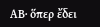ΑΒ· ὅπερ ἔδει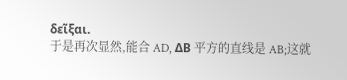δεῖξαι.
于是再次显然,能合 AD, ΔB 平方的直线是 AB;这就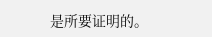是所要证明的。